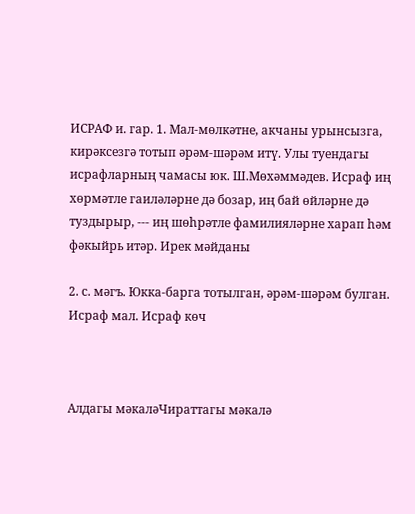ИСРАФ и. гар. 1. Мал-мөлкәтне, акчаны урынсызга, кирәксезгә тотып әрәм-шәрәм итү. Улы туендагы исрафларның чамасы юк. Ш.Мөхәммәдев. Исраф иң хөрмәтле гаиләләрне дә бозар, иң бай өйләрне дә туздырыр, --- иң шөһрәтле фамилияләрне харап һәм фәкыйрь итәр. Ирек мәйданы

2. с. мәгъ. Юкка-барга тотылган, әрәм-шәрәм булган. Исраф мал. Исраф көч



Алдагы мәкаләЧираттагы мәкалә